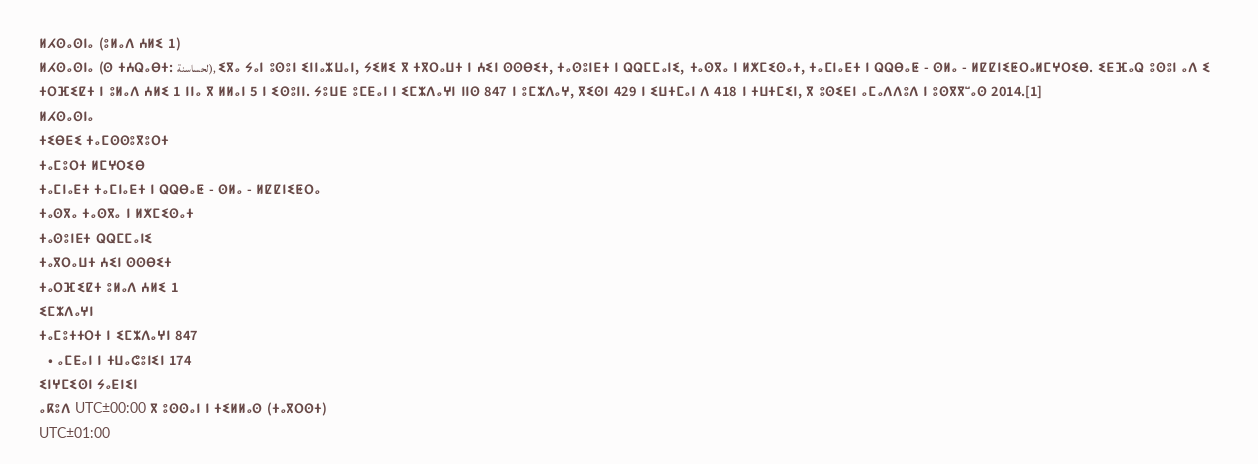ⵍⵃⵙⴰⵙⵏⴰ (ⵓⵍⴰⴷ ⵄⵍⵉ 1)
ⵍⵃⵙⴰⵙⵏⴰ (ⵙ ⵜⵄⵕⴰⴱⵜ: لحساسنة), ⵉⴳⴰ ⵢⴰⵏ ⵓⵙⵓⵏ ⵉⵏⵏⴰⵣⵡⴰⵏ, ⵢⵉⵍⵉ ⴳ ⵜⴳⵔⴰⵡⵜ ⵏ ⵄⵉⵏ ⵙⵙⴱⵉⵜ, ⵜⴰⵙⵓⵏⴹⵜ ⵏ ⵕⵕⵎⵎⴰⵏⵉ, ⵜⴰⵙⴳⴰ ⵏ ⵍⵅⵎⵉⵙⴰⵜ, ⵜⴰⵎⵏⴰⴹⵜ ⵏ ⵕⵕⴱⴰⵟ - ⵙⵍⴰ - ⵍⵇⵇⵏⵉⵟⵔⴰⵍⵎⵖⵔⵉⴱ. ⵉⴹⴼⴰⵕ ⵓⵙⵓⵏ ⴰⴷ ⵉ ⵜⵔⴼⵉⵇⵜ ⵏ ⵓⵍⴰⴷ ⵄⵍⵉ 1 ⵏⵏⴰ ⴳ ⵍⵍⴰⵏ 5 ⵏ ⵉⵙⵓⵏⵏ. ⵢⵓⵡⴹ ⵓⵎⴹⴰⵏ ⵏ ⵉⵎⵣⴷⴰⵖⵏ ⵏⵏⵙ 847 ⵏ ⵓⵎⵣⴷⴰⵖ, ⴳⵉⵙⵏ 429 ⵏ ⵉⵡⵜⵎⴰⵏ ⴷ 418 ⵏ ⵜⵡⵜⵎⵉⵏ, ⴳ ⵓⵙⵉⴹⵏ ⴰⵎⴰⴷⴷⵓⴷ ⵏ ⵓⵙⴳⴳⵯⴰⵙ 2014.[1]
ⵍⵃⵙⴰⵙⵏⴰ
ⵜⵉⴱⴹⵉ ⵜⴰⵎⵙⵙⵓⴳⵓⵔⵜ
ⵜⴰⵎⵓⵔⵜ ⵍⵎⵖⵔⵉⴱ
ⵜⴰⵎⵏⴰⴹⵜ ⵜⴰⵎⵏⴰⴹⵜ ⵏ ⵕⵕⴱⴰⵟ - ⵙⵍⴰ - ⵍⵇⵇⵏⵉⵟⵔⴰ
ⵜⴰⵙⴳⴰ ⵜⴰⵙⴳⴰ ⵏ ⵍⵅⵎⵉⵙⴰⵜ
ⵜⴰⵙⵓⵏⴹⵜ ⵕⵕⵎⵎⴰⵏⵉ
ⵜⴰⴳⵔⴰⵡⵜ ⵄⵉⵏ ⵙⵙⴱⵉⵜ
ⵜⴰⵔⴼⵉⵇⵜ ⵓⵍⴰⴷ ⵄⵍⵉ 1
ⵉⵎⵣⴷⴰⵖⵏ
ⵜⴰⵎⵓⵜⵜⵔⵜ ⵏ ⵉⵎⵣⴷⴰⵖⵏ 847
  • ⴰⵎⴹⴰⵏ ⵏ ⵜⵡⴰⵛⵓⵏⵉⵏ 174
ⵉⵏⵖⵎⵉⵙⵏ ⵢⴰⴹⵏⵉⵏ
ⴰⴽⵓⴷ UTC±00:00 ⴳ ⵓⵙⵙⴰⵏ ⵏ ⵜⵉⵍⵍⴰⵙ (ⵜⴰⴳⵔⵙⵜ)
UTC±01:00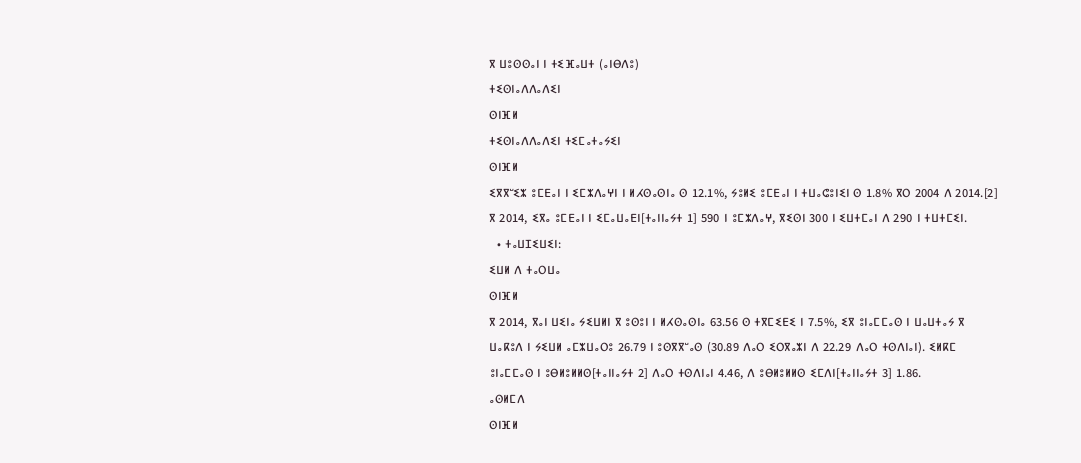ⴳ ⵡⵓⵙⵙⴰⵏ ⵏ ⵜⵉⴼⴰⵡⵜ (ⴰⵏⴱⴷⵓ)
ⵜⵉⵙⵏⴰⴷⴷⴰⴷⵉⵏ
ⵙⵏⴼⵍ
ⵜⵉⵙⵏⴰⴷⴷⴰⴷⵉⵏ ⵜⵉⵎⴰⵜⴰⵢⵉⵏ
ⵙⵏⴼⵍ
ⵉⴳⴳⵯⵉⵣ ⵓⵎⴹⴰⵏ ⵏ ⵉⵎⵣⴷⴰⵖⵏ ⵏ ⵍⵃⵙⴰⵙⵏⴰ ⵙ 12.1%, ⵢⵓⵍⵉ ⵓⵎⴹⴰⵏ ⵏ ⵜⵡⴰⵛⵓⵏⵉⵏ ⵙ 1.8% ⴳⵔ 2004 ⴷ 2014.[2] ⴳ 2014, ⵉⴳⴰ ⵓⵎⴹⴰⵏ ⵏ ⵉⵎⴰⵡⴰⴹⵏ[ⵜⴰⵏⵏⴰⵢⵜ 1] 590 ⵏ ⵓⵎⵣⴷⴰⵖ, ⴳⵉⵙⵏ 300 ⵏ ⵉⵡⵜⵎⴰⵏ ⴷ 290 ⵏ ⵜⵡⵜⵎⵉⵏ.
  • ⵜⴰⵡⵊⵉⵡⵉⵏ:
ⵉⵡⵍ ⴷ ⵜⴰⵔⵡⴰ
ⵙⵏⴼⵍ
ⴳ 2014, ⴳⴰⵏ ⵡⵉⵏⴰ ⵢⵉⵡⵍⵏ ⴳ ⵓⵙⵓⵏ ⵏ ⵍⵃⵙⴰⵙⵏⴰ 63.56 ⵙ ⵜⴳⵎⵉⴹⵉ ⵏ 7.5%, ⵉⴳ ⵓⵏⴰⵎⵎⴰⵙ ⵏ ⵡⴰⵡⵜⴰⵢ ⴳ ⵡⴰⴽⵓⴷ ⵏ ⵢⵉⵡⵍ ⴰⵎⵣⵡⴰⵔⵓ 26.79 ⵏ ⵓⵙⴳⴳⵯⴰⵙ (30.89 ⴷⴰⵔ ⵉⵔⴳⴰⵣⵏ ⴷ 22.29 ⴷⴰⵔ ⵜⵙⴷⵏⴰⵏ). ⵉⵍⴽⵎ ⵓⵏⴰⵎⵎⴰⵙ ⵏ ⵓⴱⵍⵓⵍⵍⵙ[ⵜⴰⵏⵏⴰⵢⵜ 2] ⴷⴰⵔ ⵜⵙⴷⵏⴰⵏ 4.46, ⴷ ⵓⴱⵍⵓⵍⵍⵙ ⵉⵎⴷⵏ[ⵜⴰⵏⵏⴰⵢⵜ 3] 1.86.
ⴰⵙⵍⵎⴷ
ⵙⵏⴼⵍ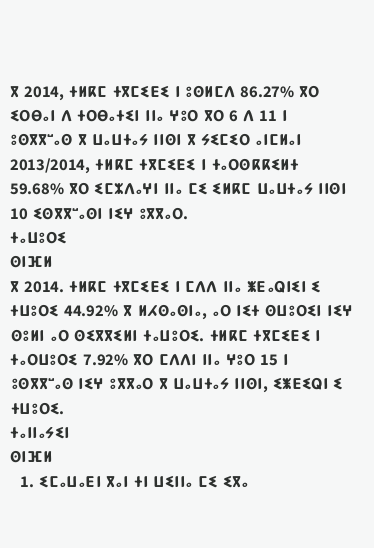ⴳ 2014, ⵜⵍⴽⵎ ⵜⴳⵎⵉⴹⵉ ⵏ ⵓⵙⵍⵎⴷ 86.27% ⴳⵔ ⵉⵔⴱⴰⵏ ⴷ ⵜⵔⴱⴰⵜⵉⵏ ⵏⵏⴰ ⵖⵓⵔ ⴳⵔ 6 ⴷ 11 ⵏ ⵓⵙⴳⴳⵯⴰⵙ ⴳ ⵡⴰⵡⵜⴰⵢ ⵏⵏⵙⵏ ⴳ ⵢⵉⵎⵉⵔ ⴰⵏⵎⵍⴰⵏ 2013/2014, ⵜⵍⴽⵎ ⵜⴳⵎⵉⴹⵉ ⵏ ⵜⴰⵔⵙⴽⴽⵉⵍⵜ 59.68% ⴳⵔ ⵉⵎⵣⴷⴰⵖⵏ ⵏⵏⴰ ⵎⵉ ⵉⵍⴽⵎ ⵡⴰⵡⵜⴰⵢ ⵏⵏⵙⵏ 10 ⵉⵙⴳⴳⵯⴰⵙⵏ ⵏⵉⵖ ⵓⴳⴳⴰⵔ.
ⵜⴰⵡⵓⵔⵉ
ⵙⵏⴼⵍ
ⴳ 2014. ⵜⵍⴽⵎ ⵜⴳⵎⵉⴹⵉ ⵏ ⵎⴷⴷ ⵏⵏⴰ ⵥⴹⴰⵕⵏⵉⵏ ⵉ ⵜⵡⵓⵔⵉ 44.92% ⴳ ⵍⵃⵙⴰⵙⵏⴰ, ⴰⵔ ⵏⵉⵜ ⵙⵡⵓⵔⵉⵏ ⵏⵉⵖ ⵙⵓⵍⵏ ⴰⵔ ⵙⵉⴳⴳⵉⵍⵏ ⵜⴰⵡⵓⵔⵉ. ⵜⵍⴽⵎ ⵜⴳⵎⵉⴹⵉ ⵏ ⵜⴰⵔⵡⵓⵔⵉ 7.92% ⴳⵔ ⵎⴷⴷⵏ ⵏⵏⴰ ⵖⵓⵔ 15 ⵏ ⵓⵙⴳⴳⵯⴰⵙ ⵏⵉⵖ ⵓⴳⴳⴰⵔ ⴳ ⵡⴰⵡⵜⴰⵢ ⵏⵏⵙⵏ, ⵉⵥⴹⵉⵕⵏ ⵉ ⵜⵡⵓⵔⵉ.
ⵜⴰⵏⵏⴰⵢⵉⵏ
ⵙⵏⴼⵍ
  1. ⵉⵎⴰⵡⴰⴹⵏ ⴳⴰⵏ ⵜⵏ ⵡⵉⵏⵏⴰ ⵎⵉ ⵉⴳⴰ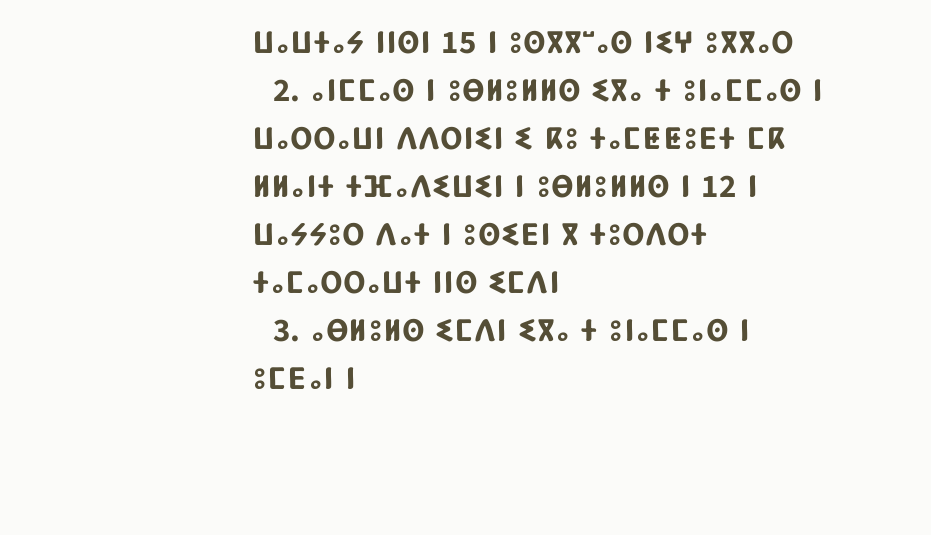ⵡⴰⵡⵜⴰⵢ ⵏⵏⵙⵏ 15 ⵏ ⵓⵙⴳⴳⵯⴰⵙ ⵏⵉⵖ ⵓⴳⴳⴰⵔ
  2. ⴰⵏⵎⵎⴰⵙ ⵏ ⵓⴱⵍⵓⵍⵍⵙ ⵉⴳⴰ ⵜ ⵓⵏⴰⵎⵎⴰⵙ ⵏ ⵡⴰⵔⵔⴰⵡⵏ ⴷⴷⵔⵏⵉⵏ ⵉ ⴽⵓ ⵜⴰⵎⵟⵟⵓⴹⵜ ⵎⴽ ⵍⵍⴰⵏⵜ ⵜⴼⴰⴷⵉⵡⵉⵏ ⵏ ⵓⴱⵍⵓⵍⵍⵙ ⵏ 12 ⵏ ⵡⴰⵢⵢⵓⵔ ⴷⴰⵜ ⵏ ⵓⵙⵉⴹⵏ ⴳ ⵜⵓⵔⴷⵔⵜ ⵜⴰⵎⴰⵔⵔⴰⵡⵜ ⵏⵏⵙ ⵉⵎⴷⵏ
  3. ⴰⴱⵍⵓⵍⵙ ⵉⵎⴷⵏ ⵉⴳⴰ ⵜ ⵓⵏⴰⵎⵎⴰⵙ ⵏ ⵓⵎⴹⴰⵏ ⵏ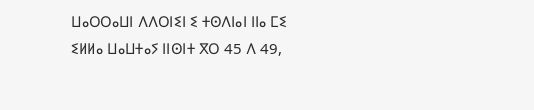ⵡⴰⵔⵔⴰⵡⵏ ⴷⴷⵔⵏⵉⵏ ⵉ ⵜⵙⴷⵏⴰⵏ ⵏⵏⴰ ⵎⵉ ⵉⵍⵍⴰ ⵡⴰⵡⵜⴰⵢ ⵏⵏⵙⵏⵜ ⴳⵔ 45 ⴷ 49,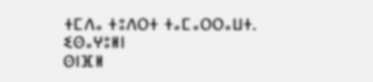ⵜⵎⴷⴰ ⵜⵓⴷⵔⵜ ⵜⴰⵎⴰⵔⵔⴰⵡⵜ.
ⵉⵙⴰⵖⵓⵍⵏ
ⵙⵏⴼⵍ